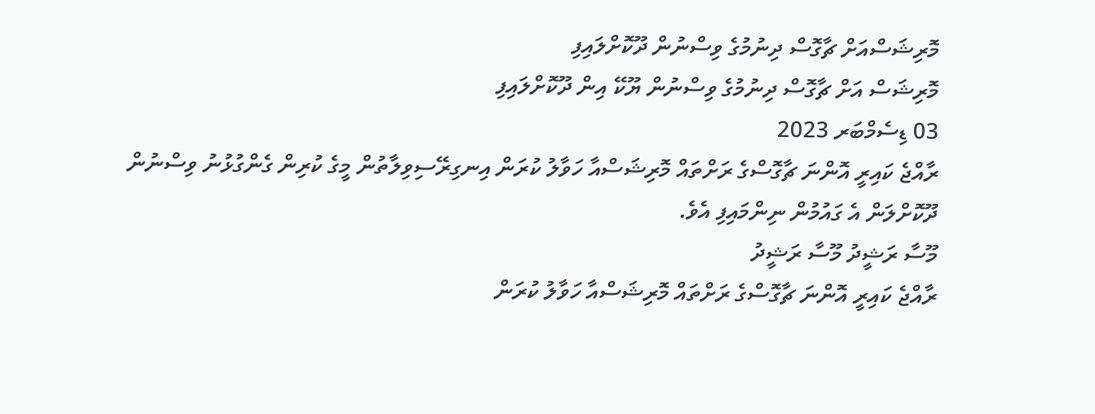މޮރިޝަސްއަށް ޗާގޮސް ދިނުމުގެ ވިސްނުން ދޫކޮށްލައިފި
މޮރިޝަސް އަށް ޗާގޮސް ދިނުމުގެ ވިސްނުން ޔޫކޭ އިން ދޫކޮށްލައިފި
03 ޑިސެމްބަރ 2023
ރާއްޖެ ކައިރީ އޮންނަ ޗާގޮސްގެ ރަށްތައް މޮރިޝަސްއާ ހަވާލު ކުރަން އިނގިރޭސިވިލާތުން މީގެ ކުރިން ގެންގުޅުނު ވިސްނުން ދޫކޮށްލަން އެ ގައުމުން ނިންމައިފި އެވެ.
މޫސާ ރަޝީދު މޫސާ ރަޝީދު
ރާއްޖެ ކައިރީ އޮންނަ ޗާގޮސްގެ ރަށްތައް މޮރިޝަސްއާ ހަވާލު ކުރަން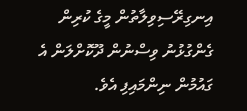އިނގިރޭސިވިލާތުން މީގެ ކުރިން ގެންގުޅުނު ވިސްނުން ދޫކޮށްލަން އެ ގައުމުން ނިންމައިފި އެވެ.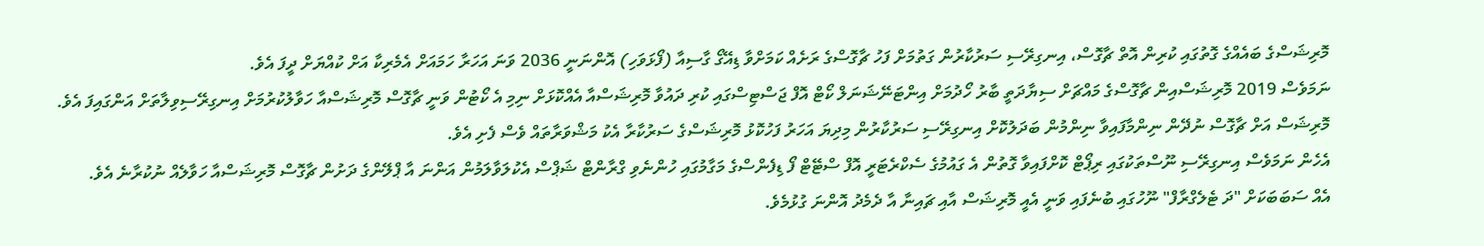މޮރިޝަސްގެ ބައެއްގެ ގޮތުގައި ކުރިން އޮތް ޗާގޮސް، އިނގިރޭސި ސަރުކާރުން ގަތުމަށް ފަހު ޗާގޮސްގެ ރަށެއް ކަމަށްވާ ޑިއޭގޯ ގާސިއާ (ފޯޅަވަހި) އޮންނަނީ 2036 ވަނަ އަހަރާ ހަމައަށް އެމެރިކާ އަށް ކުއްޔަށް ދީފަ އެވެ.
ނަމަވެސް 2019 މޮރިޝަސްއިން ޗާގޮސްގެ މައްޗަށް ސިޔާދަތީ ބާރު ހޯދުމަށް އިންޓަނޭޝަނަލް ކޯޓް އޮފް ޖަސްޓިސްގައި ކުރި ދައުވާ މޮރިޝަސްއާ އެއްކޮޅަށް ނިމި އެ ކޯޓުން ވަނީ ޗާގޮސް މޮރިޝަސްއާ ހަވާލުކުރުމަށް އިނގިރޭސިވިލާތަށް އަންގައިފަ އެވެ.
މޮރިޝަސް އަށް ޗާގޮސް ނުދޭން ނިންމާފައިވާ ނިންމުން ބަދަލުކޮށް އިނގިރޭސި ސަރުކާރުން މިދިޔަ އަހަރު ފަހުކޮޅު މޮރިޝަސްގެ ސަރުކާރާ އެކު މަޝްވަރާތައް ވެސް ފެށި އެވެ.
އެހެން ނަމަވެސް އިނގިރޭސި ނޫސްތަކުގައި ރިޕޯޓް ކޮށްފައިވާ ގޮތުން އެ ގައުމުގެ ސެކްރެޓަރީ އޮފް ސްޓޭޓް ފޯ ޑިފެންސްގެ މަގާމުގައި ހުންނެވި ގްރާންޓް ޝަޕްސް އެކުލަވާލަމުން އަންނަ އާ ޕްލޭންގެ ދަށުން ޗާގޮސް މޮރިޝަސްއާ ހަވާލެއް ނުކުރާނެ އެވެ.
އެއް ސަބަބަކަށް "ދަ ޓެލެގްރާފް" ނޫހުގައި ބުނެފައި ވަނީ އެއީ މޮރިޝަސް އާއި ޗައިނާ އާ ދެމެދު އޮންނަ ގުޅުމެވެ.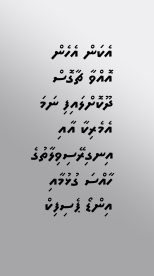އެކަން އެހެން އޮއްވާ ޗާގޮސް ދޫކޮށްލައިފި ނަމަ އެމެރިކާ އާއި އިނގިރޭސިވިލާތުގެ ހާއްސަ ގުޅުމާއި އިންޑޯ ޕެސިފިކް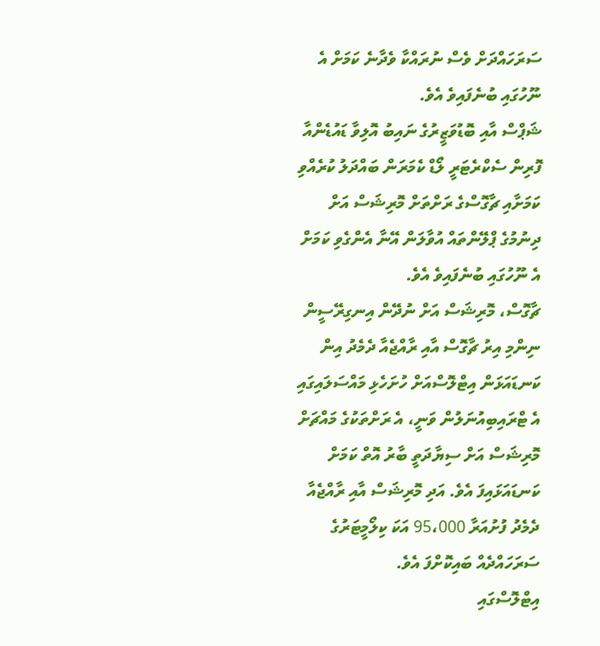ސަރަހައްދަށް ވެސް ނުރައްކާ ވެދާނެ ކަމަށް އެ ނޫހުގައި ބުނެފައިވެ އެވެ.
ޝަޕްސް އާއި ބޮޑުވަޒީރުގެ ނައިބު އޮލިވާ ޑައުޑެންއާ ފޮރިން ސެކްރެޓަރީ ލޯޑް ކެމަރަން ބައްދަލު ކުރެއްވި ކަމަށާއި ޗާގޮސްގެ ރަށްތަށް މޮރިޝަސް އަށް ދިނުމުގެ ޕްލޭންތައް އުވާލަން އޭނާ އެންގެވި ކަމަށް އެ ނޫހުގައި ބުނެފައިވެ އެވެ.
ޗާގޮސް، މޮރިޝަސް އަށް ނުދޭން އިނގިރޭސީން ނިންމި އިރު ޗާގޮސް އާއި ރާއްޖެއާ ދެމެދު އިން ކަނޑައަޅަން އިޓްލޮސްއަށް ހުށަހެޅި މައްސަލައިގައި އެ ޓްރައިބިއުނަލުން ވަނީ، އެ ރަށްތަކުގެ މައްޗަށް މޮރިޝަސް އަށް ސިޔާދަތީ ބާރު އޮތް ކަމަށް ކަނޑައަޅައިފަ އެވެ. އަދި މޮރިޝަސް އާއި ރާއްޖެއާ ދެމެދު ފުށުއަރާ 95،000 އަކަ ކިލޯމީޓަރުގެ ސަރަހައްދެއް ބައިކޮށްފަ އެވެ.
އިޓްލޮސްގައި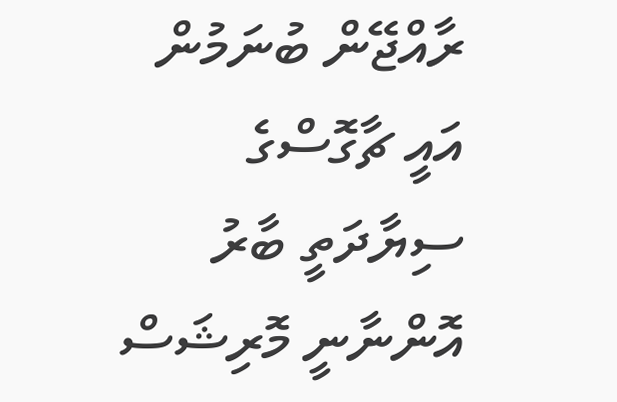ރާއްޖޭން ބުނަމުން އައީ ޗާގޮސްގެ ސިޔާދަތީ ބާރު އޮންނާނީ މޮރިޝަސް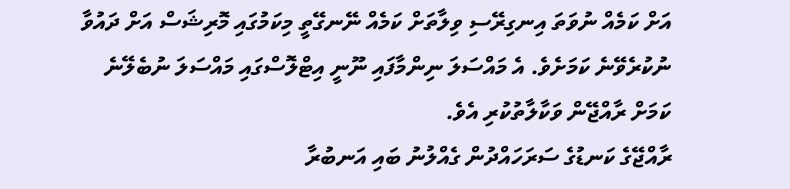އަށް ކަމެއް ނުވަތަ އިނގިރޭސި ވިލާތަށް ކަމެއް ނޭނގޭތީ މިކަމުގައި މޮރިޝަސް އަށް ދައުވާ ނުކުރެވޭނެ ކަމަށެވެ. އެ މައްސަލަ ނިންމާފައި ނޫނީ އިޓްލޮސްގައި މައްސަލަ ނުބެލޭނެ ކަމަށް ރާއްޖޭން ވަކާލާތުކުރި އެވެ.
ރާއްޖޭގެ ކަނޑުގެ ސަރަހައްދުން ގެއްލުނު ބައި އަނބުރާ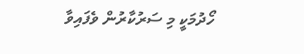ހޯދުމަކީ މި ސަރުކާރުން ވެފައިވާ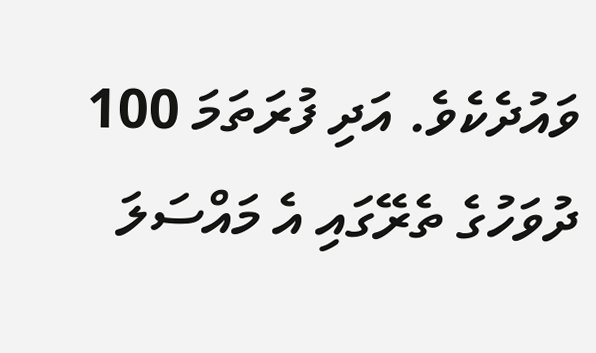ވައުދެކެވެ. އަދި ފުރަތަމަ 100 ދުވަހުގެ ތެރޭގައި އެ މައްސަލަ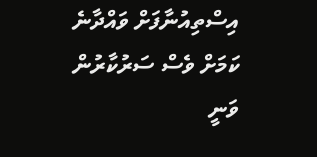އިސްތިއުނާފަށް ވައްދާނެ ކަމަށް ވެސް ސަރުކާރުން ވަނީ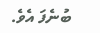ބުނެފަ އެވެ.